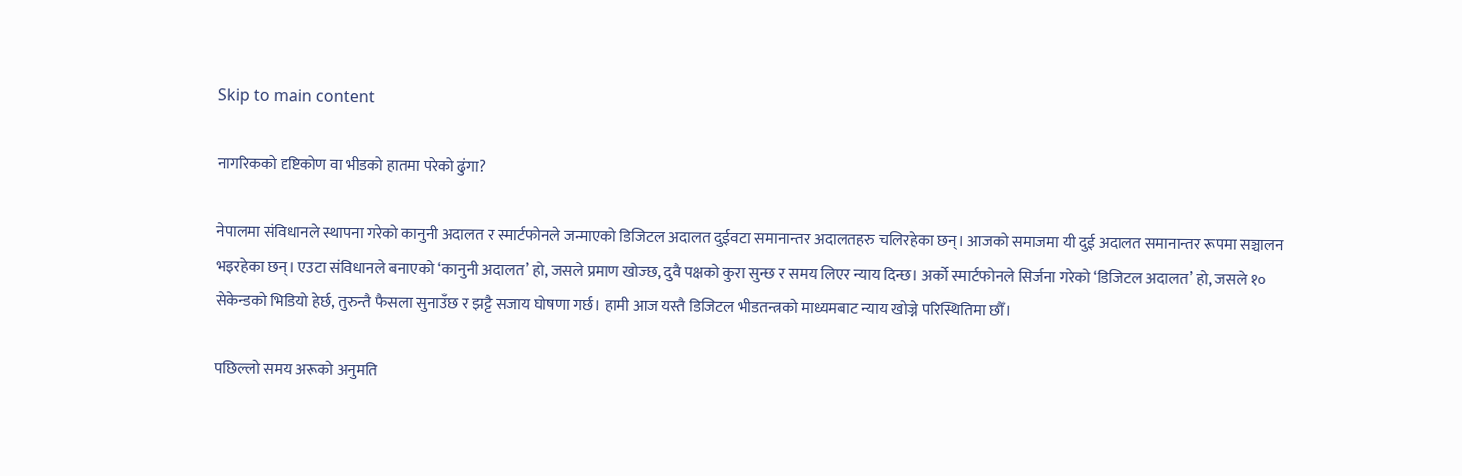Skip to main content

नागरिकको दृष्टिकोण वा भीडको हातमा परेको ढुंगा?

नेपालमा संविधानले स्थापना गरेको कानुनी अदालत र स्मार्टफोनले जन्माएको डिजिटल अदालत दुईवटा समानान्तर अदालतहरु चलिरहेका छन्। आजको समाजमा यी दुई अदालत समानान्तर रूपमा सञ्चालन भइरहेका छन्। एउटा संविधानले बनाएको ‘कानुनी अदालत’ हो, जसले प्रमाण खोज्छ, दुवै पक्षको कुरा सुन्छ र समय लिएर न्याय दिन्छ। अर्को स्मार्टफोनले सिर्जना गरेको ‘डिजिटल अदालत’ हो, जसले १० सेकेन्डको भिडियो हेर्छ, तुरुन्तै फैसला सुनाउँछ र झट्टै सजाय घोषणा गर्छ। हामी आज यस्तै डिजिटल भीडतन्त्रको माध्यमबाट न्याय खोज्ने परिस्थितिमा छौँ।

पछिल्लो समय अरूको अनुमति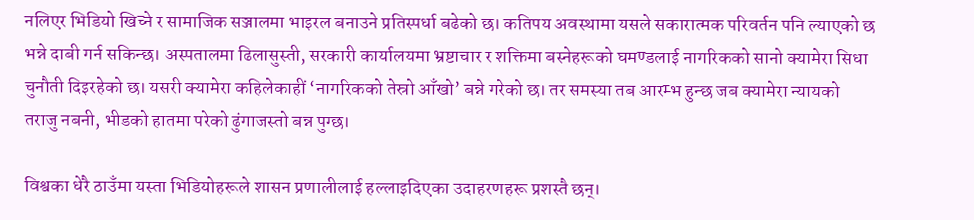नलिएर भिडियो खिच्ने र सामाजिक सञ्जालमा भाइरल बनाउने प्रतिस्पर्धा बढेको छ। कतिपय अवस्थामा यसले सकारात्मक परिवर्तन पनि ल्याएको छ भन्ने दाबी गर्न सकिन्छ। अस्पतालमा ढिलासुस्ती, सरकारी कार्यालयमा भ्रष्टाचार र शक्तिमा बस्नेहरूको घमण्डलाई नागरिकको सानो क्यामेरा सिधा चुनौती दिइरहेको छ। यसरी क्यामेरा कहिलेकाहीं ‘नागरिकको तेस्रो आँखो’ बन्ने गरेको छ। तर समस्या तब आरम्भ हुन्छ जब क्यामेरा न्यायको तराजु नबनी, भीडको हातमा परेको ढुंगाजस्तो बन्न पुग्छ।

विश्वका धेरै ठाउँमा यस्ता भिडियोहरूले शासन प्रणालीलाई हल्लाइदिएका उदाहरणहरू प्रशस्तै छन्।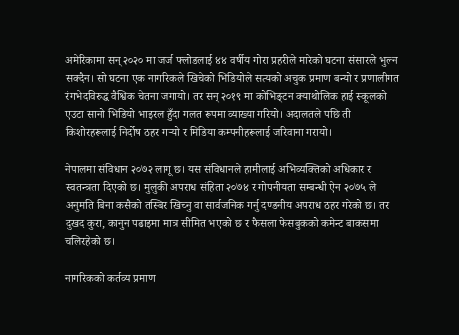अमेरिकामा सन् २०२० मा जर्ज फ्लोडलाई ४४ वर्षीय गोरा प्रहरीले मारेको घटना संसारले भुल्न सक्दैन। सो घटना एक नागरिकले खिचेको भिडियोले सत्यको अचुक प्रमाण बन्यो र प्रणालीगत रंगभेदविरुद्ध वैश्विक चेतना जगायो। तर सन् २०१९ मा कोभिङ्टन क्याथोलिक हाई स्कूलको एउटा सानो भिडियो भाइरल हुँदा गलत रूपमा व्याख्या गरियो। अदालतले पछि ती किशोरहरूलाई निर्दोष ठहर गर्‍यो र मिडिया कम्पनीहरूलाई जरिवाना गरायो।

नेपालमा संविधान २०७२ लागू छ। यस संविधानले हामीलाई अभिव्यक्तिको अधिकार र स्वतन्त्रता दिएको छ। मुलुकी अपराध संहिता २०७४ र गोपनीयता सम्बन्धी ऐन २०७५ ले अनुमति बिना कसैको तस्बिर खिच्नु वा सार्वजनिक गर्नु दण्डनीय अपराध ठहर गरेको छ। तर दुखद कुरा, कानुन पढाइमा मात्र सीमित भएको छ र फैसला फेसबुकको कमेन्ट बाकसमा चलिरहेको छ।

नागरिकको कर्तव्य प्रमाण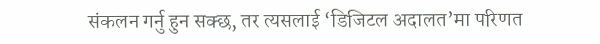संकलन गर्नु हुन सक्छ, तर त्यसलाई ‘डिजिटल अदालत’मा परिणत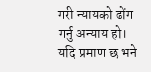गरी न्यायको ढोंग गर्नु अन्याय हो। यदि प्रमाण छ भने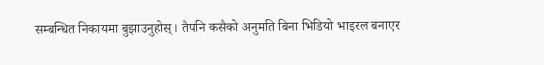सम्बन्धित निकायमा बुझाउनुहोस्। तैपनि कसैको अनुमति बिना भिडियो भाइरल बनाएर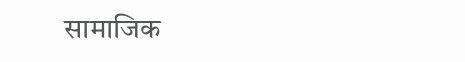सामाजिक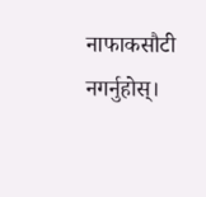नाफाकसौटी नगर्नुहोस्।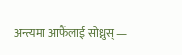अन्त्यमा आफैंलाई सोध्नुस् —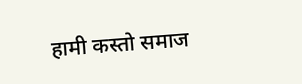हामी कस्तो समाज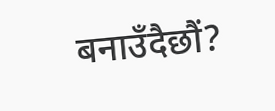बनाउँदैछौं?